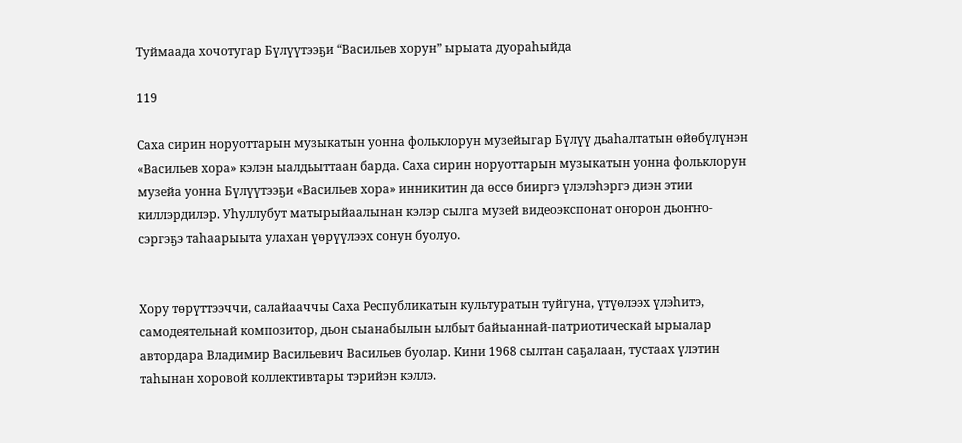Туймаада хочотугар Бүлүүтээҕи “Васильев хорун” ырыата дуораһыйда

119

Саха сирин норуоттарын музыкатын уонна фольклорун музейыгар Бүлүү дьаһалтатын өйөбүлүнэн «Васильев хора» кэлэн ыалдьыттаан барда. Саха сирин норуоттарын музыкатын уонна фольклорун музейа уонна Бүлүүтээҕи «Васильев хора» инникитин да өссө бииргэ үлэлэһэргэ диэн этии киллэрдилэр. Уһуллубут матырыйаалынан кэлэр сылга музей видеоэкспонат оҥорон дьоҥҥо-сэргэҕэ таһаарыыта улахан үөрүүлээх сонун буолуо.


Хору төрүттээччи, салайааччы Саха Республикатын культуратын туйгуна, үтүөлээх үлэһитэ, самодеятельнай композитор, дьон сыанабылын ылбыт байыаннай-патриотическай ырыалар автордара Владимир Васильевич Васильев буолар. Кини 1968 сылтан саҕалаан, тустаах үлэтин таһынан хоровой коллективтары тэрийэн кэллэ.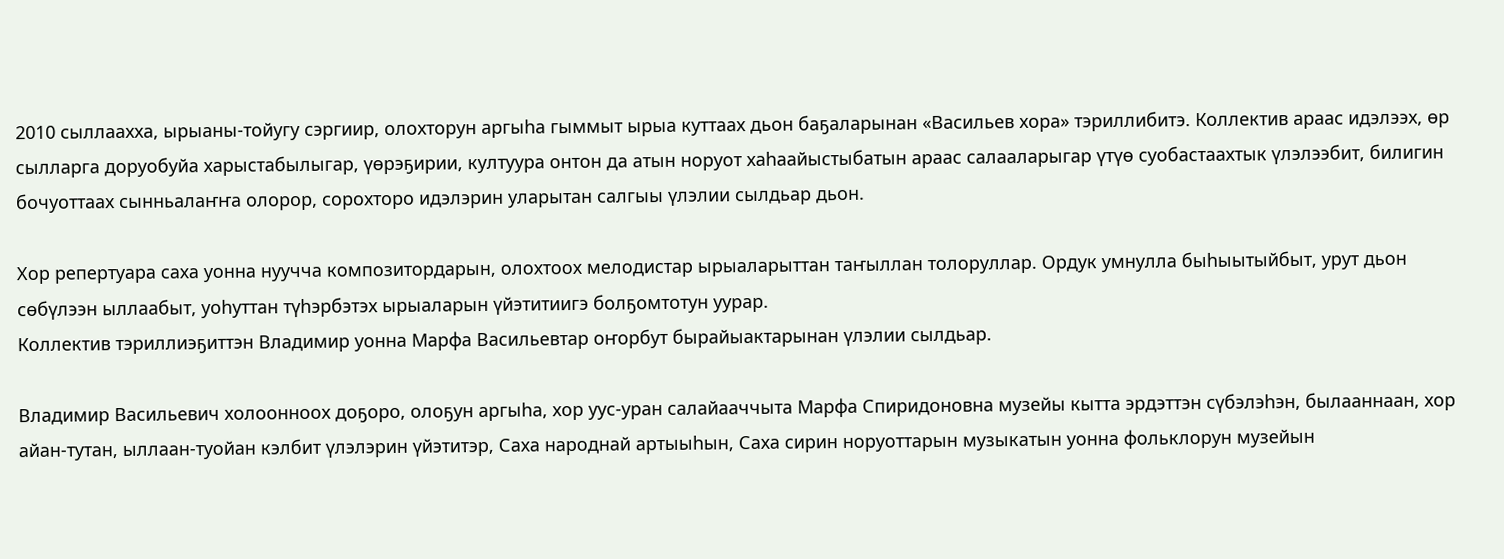2010 сыллаахха, ырыаны-тойугу сэргиир, олохторун аргыһа гыммыт ырыа куттаах дьон баҕаларынан «Васильев хора» тэриллибитэ. Коллектив араас идэлээх, өр сылларга доруобуйа харыстабылыгар, үөрэҕирии, култуура онтон да атын норуот хаһаайыстыбатын араас салааларыгар үтүө суобастаахтык үлэлээбит, билигин бочуоттаах сынньалаҥҥа олорор, сорохторо идэлэрин уларытан салгыы үлэлии сылдьар дьон.

Хор репертуара саха уонна нуучча композитордарын, олохтоох мелодистар ырыаларыттан таҥыллан толоруллар. Ордук умнулла быһыытыйбыт, урут дьон сөбүлээн ыллаабыт, уоһуттан түһэрбэтэх ырыаларын үйэтитиигэ болҕомтотун уурар.
Коллектив тэриллиэҕиттэн Владимир уонна Марфа Васильевтар оҥорбут бырайыактарынан үлэлии сылдьар.

Владимир Васильевич холоонноох доҕоро, олоҕун аргыһа, хор уус-уран салайааччыта Марфа Спиридоновна музейы кытта эрдэттэн сүбэлэһэн, былааннаан, хор айан-тутан, ыллаан-туойан кэлбит үлэлэрин үйэтитэр, Саха народнай артыыһын, Саха сирин норуоттарын музыкатын уонна фольклорун музейын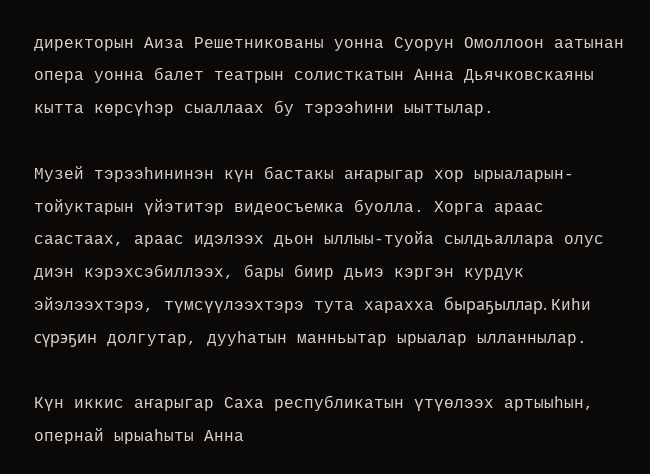директорын Аиза Решетникованы уонна Суорун Омоллоон аатынан опера уонна балет театрын солисткатын Анна Дьячковскаяны кытта көрсүһэр сыаллаах бу тэрээһини ыыттылар.

Музей тэрээһининэн күн бастакы аҥарыгар хор ырыаларын-тойуктарын үйэтитэр видеосъемка буолла. Хорга араас саастаах, араас идэлээх дьон ыллыы-туойа сылдьаллара олус диэн кэрэхсэбиллээх, бары биир дьиэ кэргэн курдук эйэлээхтэрэ, түмсүүлээхтэрэ тута харахха быраҕыллар. Киһи сүрэҕин долгутар, дууһатын манньытар ырыалар ылланнылар.

Күн иккис аҥарыгар Саха республикатын үтүөлээх артыыһын, опернай ырыаһыты Анна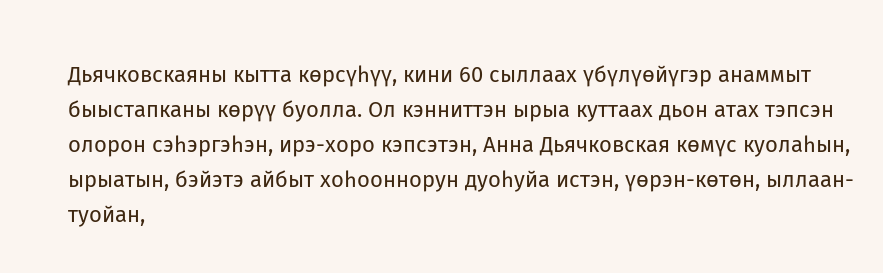Дьячковскаяны кытта көрсүһүү, кини 60 сыллаах үбүлүөйүгэр анаммыт быыстапканы көрүү буолла. Ол кэнниттэн ырыа куттаах дьон атах тэпсэн олорон сэһэргэһэн, ирэ-хоро кэпсэтэн, Анна Дьячковская көмүс куолаһын, ырыатын, бэйэтэ айбыт хоһооннорун дуоһуйа истэн, үөрэн-көтөн, ыллаан-туойан,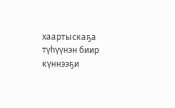хаартыскаҕа түһүүнэн биир күннээҕи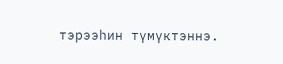тэрээһин түмүктэннэ.